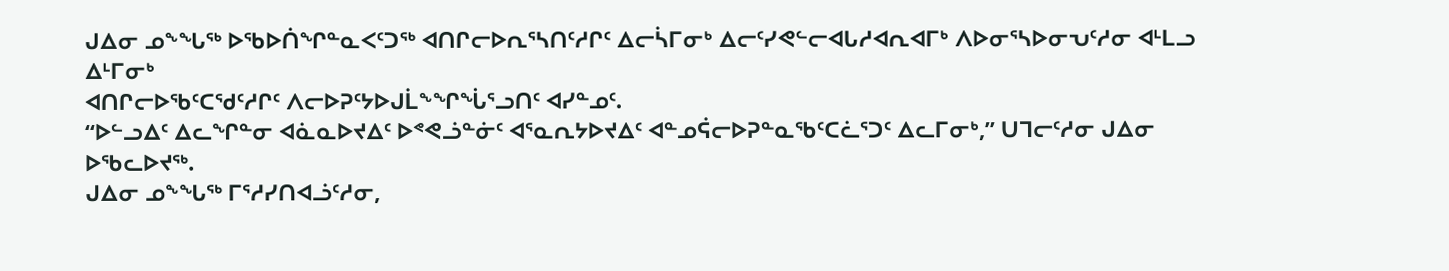ᒍᐃᓂ ᓄᖕᖓᖅ ᐅᖃᐅᑏᖏᓐᓇᐸᑦᑐᖅ ᐊᑎᒋᓕᐅᕆᕐᓴᑎᑦᓱᒋᑦ ᐃᓕᓵᒥᓂᒃ ᐃᓕᑦᓯᕙᓪᓕᐊᒐᓱᐊᕆᐊᒥᒃ ᐱᐅᓂᕐᓴᐅᓂᕃᑦᓱᓂ ᐊᒻᒪᓗ ᐃᒻᒥᓂᒃ
ᐊᑎᒋᓕᐅᖃᑦᑕᖁᑦᓱᒋᑦ ᐱᓕᐅᕈᑦᔭᐅᒍᒫᖕᖏᖔᕐᓗᑎᑦ ᐊᓯᓐᓄᑦ.
“ᐅᓪᓗᐃᑦ ᐃᓚᖏᓐᓂ ᐊᓈᓇᐅᔪᐃᑦ ᐅᕝᕙᓘᓐᓃᑦ ᐊᕐᓇᕆᔭᐅᔪᐃᑦ ᐊᓐᓄᕌᓕᐅᕈᓐᓇᖃᑦᑕᓛᕐᑐᑦ ᐃᓚᒥᓂᒃ,” ᑌᒣᓕᑦᓱᓂ ᒍᐃᓂ ᐅᖃᓚᐅᔪᖅ.
ᒍᐃᓂ ᓄᖕᖓᖅ ᒥᕐᓱᓯᑎᐊᓘᑦᓱᓂ,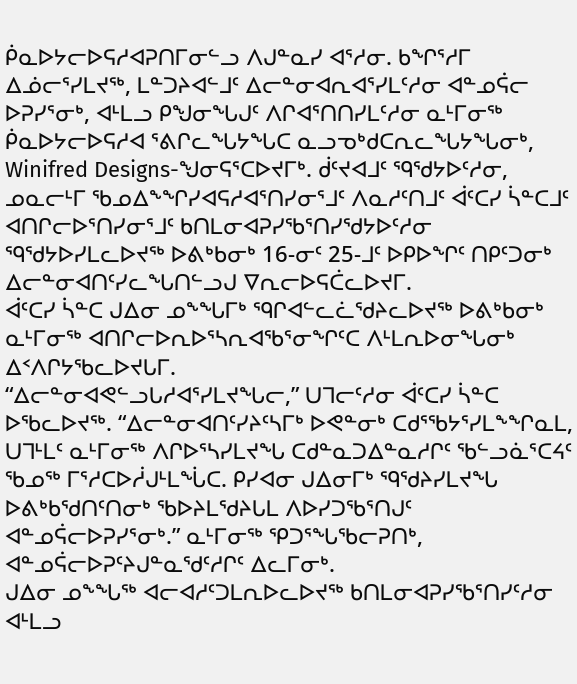ᑮᓇᐅᔭᓕᐅᕋᓱᐊᕈᑎᒥᓂᓪᓗ ᐱᒍᓐᓇᓯ ᐊᕐᓱᓂ. ᑲᖏᕐᓱᒥ ᐃᓅᓕᕐᓯᒪᔪᖅ, ᒪᓐᑐᔨᐊᓪᒧᑦ ᐃᓕᓐᓂᐊᕆᐊᕐᓯᒪᑦᓱᓂ ᐊᓐᓄᕌᓕ ᐅᕈᓯᕐᓂᒃ, ᐊᒻᒪᓗ ᑭᖑᓂᖓᒍᑦ ᐱᒋᐊᕐᑎᑎᓯᒪᑦᓱᓂ ᓇᒻᒥᓂᖅ ᑮᓇᐅᔭᓕᐅᕋᓱᐊ ᕐᕕᒋᓚᖓᔭᖓᑕ ᓇᓗᓀᒃᑯᑕᕆᓚᖓᔭᖓᓂᒃ, Winifred Designs-ᖑᓂᕋᕐᑕᐅᔪᒥᒃ. ᑰᑦᔪᐊᒧᑦ ᙯᖁᔭᐅᑦᓱᓂ, ᓄᓇᓕᒻᒥ ᖃᓄᐃᖕᖏᓯᐊᕋᓱᐊᕐᑎᓯᓂᕐᒧᑦ ᐱᓇᓱᑦᑎᒧᑦ ᐋᑦᑕᓯ ᓵᓐᑕᒧᑦ ᐊᑎᒋᓕᐅᕐᑎᓯᓂᕐᒧᑦ ᑲᑎᒪᓂᐊᕈᓯᖃᕐᑎᓯᖁᔭᐅᑦᓱᓂ ᙯᖁᔭᐅᓯᒪᓚᐅᔪᖅ ᐅᕕᒃᑲᓂᒃ 16-ᓂᑦ 25-ᒧᑦ ᐅᑭᐅᖏᑦ ᑎᑭᑦᑐᓂᒃ ᐃᓕᓐᓂᐊᑎᑦᓯᓚᖓᑎᓪᓗᒍ ᐁᕆᓕᐅᕋᑖᓚᐅᔪᒥ.
ᐋᑦᑕᓯ ᓵᓐᑕ ᒍᐃᓂ ᓄᖕᖓᒥᒃ ᙯᒋᐊᓪᓚᓛᖁᔨᓚᐅᔪᖅ ᐅᕕᒃᑲᓂᒃ ᓇᒻᒥᓂᖅ ᐊᑎᒋᓕᐅᕆᐅᕐᓴᕆᐊᖃᕐᓂᖏᑦᑕ ᐱᒻᒪᕆᐅᓂᖓᓂᒃ ᐃᑉᐱᒋᔭᖃᓚᐅᔪᒐᒥ.
“ᐃᓕᓐᓂᐊᕙᓪᓗᒐᓱᐊᕐᓯᒪᔪᖓᓕ,” ᑌᒣᓕᑦᓱᓂ ᐋᑦᑕᓯ ᓵᓐᑕ ᐅᖃᓚᐅᔪᖅ. “ᐃᓕᓐᓂᐊᑎᑦᓯᔨᑦᓴᒥᒃ ᐅᕙᓐᓂᒃ ᑕᑯᕐᖃᔭᕐᓯᒪᖕᖏᓇᒪ, ᑌᒣᒻᒪᑦ ᓇᒻᒥᓂᖅ ᐱᒋᐅᕐᓴᓯᒪᔪᖓ ᑕᑯᓐᓇᑐᐃᓐᓇᓱᒋᑦ ᖃᓪᓗᓈᕐᑕᔦᑦ ᖃᓄᖅ ᒥᕐᓱᑕᐅᓲᒍᒻᒪᖔᑕ. ᑭᓯᐊᓂ ᒍᐃᓂᒥᒃ ᙯᖁᔨᓯᒪᔪᖓ ᐅᕕᒃᑲᖁᑎᑦᑎᓂᒃ ᖃᐅᔨᒪᖁᔨᒐᒪ ᐱᐅᓯᑐᖃᕐᑎᒍᑦ ᐊᓐᓄᕌᓕᐅᕈᓯᕐᓂᒃ.” ᓇᒻᒥᓂᖅ ᕿᑐᕐᖓᖃᓕᕈᑎᒃ, ᐊᓐᓄᕌᓕᐅᕈᑦᔨᒍᓐᓇᖁᑦᓱᒋᑦ ᐃᓚᒥᓂᒃ.
ᒍᐃᓂ ᓄᖕᖓᖅ ᐊᓕᐊᓱᑦᑐᒪᕆᐅᓚᐅᔪᖅ ᑲᑎᒪᓂᐊᕈᓯᖃᕐᑎᓯᑦᓱᓂ ᐊᒻᒪᓗ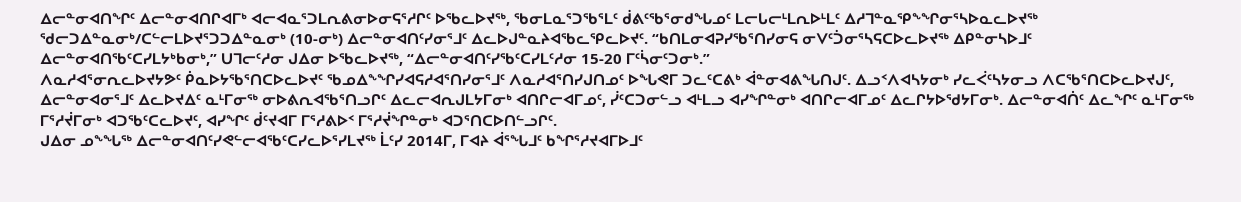ᐃᓕᓐᓂᐊᑎᖏᑦ ᐃᓕᓐᓂᐊᑎᒋᐊᒥᒃ ᐊᓕᐊᓇᕐᑐᒪᕆᕕᓂᐅᓂᕋᕐᓱᒋᑦ ᐅᖃᓚᐅᔪᖅ, ᖃᓂᒪᓇᕐᑐᖃᕐᒪᑦ ᑰᕕᑦᖃᕐᓂᑯᖓᓄᑦ ᒪᓕᒐᓕᒻᒪᕆᐅᒻᒪᑦ ᐃᓱᒣᓐᓇᕿᖕᖏᓂᕐᓴᐅᓇᓚᐅᔪᖅ ᖁᓕᑐᐃᓐᓇᓂᒃ/ᑕᓪᓕᒪᐅᔪᕐᑐᑐᐃᓐᓇᓂᒃ (10-ᓂᒃ) ᐃᓕᓐᓂᐊᑎᑦᓯᓂᕐᒧᑦ ᐃᓚᐅᒍᓐᓇᔨᐊᖃᓚᕿᓚᐅᔪᑦ. “ᑲᑎᒪᓂᐊᕈᓯᖃᕐᑎᓯᓂᕋ ᓂᐯᑦᑑᓂᕐᓴᕋᑕᐅᓚᐅᔪᖅ ᐃᑭᓐᓂᓴᐅᒧᑦ ᐃᓕᓐᓂᐊᑎᖃᑦᑕᓯᒪᔭᒃᑲᓂᒃ,” ᑌᒣᓕᑦᓱᓂ ᒍᐃᓂ ᐅᖃᓚᐅᔪᖅ, “ᐃᓕᓐᓂᐊᑎᑦᓯᖃᑦᑕᓯᒪᑦᓱᓂ 15-20 ᒥᑦᓵᓂᑦᑐᓂᒃ.”
ᐱᓇᓱᐊᕐᓂᕆᓚᐅᔪᔭᕗᑦ ᑮᓇᐅᔭᖃᕐᑎᑕᐅᓚᐅᔪᑦ ᖃᓄᐃᖕᖏᓯᐊᕋᓱᐊᕐᑎᓯᓂᕐᒧᑦ ᐱᓇᓱᐊᕐᑎᓯᒍᑎᓄᑦ ᐅᖓᕙᒥ ᑐᓚᑦᑕᕕᒃ ᐋᓐᓂᐊᕕᖓᑎᒍᑦ. ᐃᓗᑉᐱᐊᓴᔭᓂᒃ ᓯᓚᐹᑦᓴᔭᓂᓗ ᐱᑕᖃᕐᑎᑕᐅᓚᐅᔪᒍᑦ, ᐃᓕᓐᓂᐊᓂᕐᒧᑦ ᐃᓚᐅᔪᐃᑦ ᓇᒻᒥᓂᖅ ᓂᐅᕕᕆᐊᖃᕐᑎᓗᒋᑦ ᐃᓚᓕᐊᕆᒍᒪᔭᒥᓂᒃ ᐊᑎᒋᓕᐊᒥᓄᑦ, ᓰᑦᑕᑐᓂᓪᓗ ᐊᒻᒪᓗ ᐊᓯᖏᓐᓂᒃ ᐊᑎᒋᓕᐊᒥᓄᑦ ᐃᓚᒋᔭᐅᖁᔭᒥᓂᒃ. ᐃᓕᓐᓂᐊᑏᑦ ᐃᓚᖏᑦ ᓇᒻᒥᓂᖅ ᒥᕐᓱᔫᒥᓂᒃ ᐊᑐᖃᑦᑕᓚᐅᔪᑦ, ᐊᓯᖏᑦ ᑰᑦᔪᐊᒥ ᒥᕐᓱᕕᐅᑉ ᒥᕐᓱᔫᖏᓐᓂᒃ ᐊᑐᕐᑎᑕᐅᑎᓪᓗᒋᑦ.
ᒍᐃᓂ ᓄᖕᖓᖅ ᐃᓕᓐᓂᐊᑎᑦᓯᕙᓪᓕᐊᖃᑦᑕᓯᓚᐅᕐᓯᒪᔪᖅ ᒫᑦᓯ 2014ᒥ, ᒥᐊᔨ ᐋᕐᖓᒧᑦ ᑲᖏᕐᓱᔪᐊᒥᐅᒧᑦ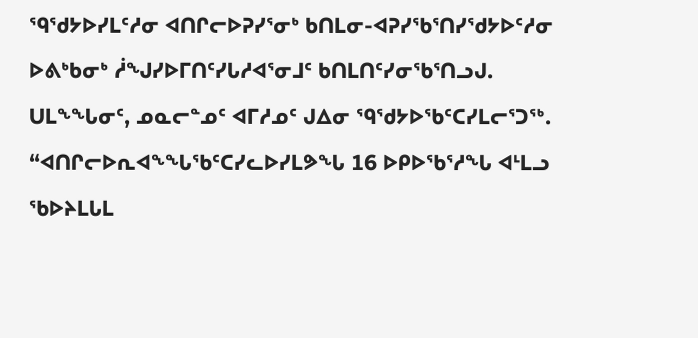ᙯᖁᔭᐅᓯᒪᑦᓱᓂ ᐊᑎᒋᓕᐅᕈᓯᕐᓂᒃ ᑲᑎᒪᓂ-ᐊᕈᓯᖃᕐᑎᓯᖁᔭᐅᑦᓱᓂ ᐅᕕᒃᑲᓂᒃ ᓲᖑᓯᐅᒥᑎᑦᓯᒐᓱᐊᕐᓂᒧᑦ ᑲᑎᒪᑎᑦᓯᓂᖃᕐᑎᓗᒍ. ᑌᒪᖕᖓᓂᑦ, ᓄᓇᓕᓐᓄᑦ ᐊᒥᓱᓄᑦ ᒍᐃᓂ ᙯᖁᔭᐅᖃᑦᑕᓯᒪᓕᕐᑐᖅ.
“ᐊᑎᒋᓕᐅᕆᐊᖕᖓᖃᑦᑕᓯᓚᐅᓯᒪᕗᖓ 16 ᐅᑭᐅᖃᕐᓱᖓ ᐊᒻᒪᓗ ᖃᐅᔨᒪᒐᒪ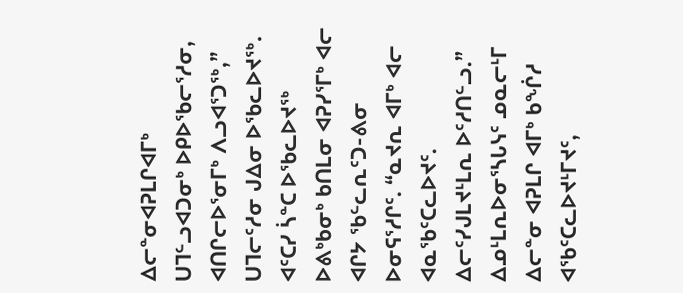ᐃᓕᓐᓂᐊᕈᒪᒋᐊᒥᒃ ᑌᒣᓪᓗᐊᑐᓂᒃ ᐅᑭᐅᖃᓕᕐᓱᓂ, ᐊᑎᒋᓕᐅᕐᓂᒥᒃ ᐱᓗᐊᕐᑐᖅ,” ᑌᒣᓕᑦᓱᓂ ᒍᐃᓂ ᐅᖃᓚᐅᔪᖅ.
ᐊᑦᑕᓯ ᓵᓐᑕ ᐅᖃᓚᐅᔪᖅ ᐅᕕᒃᑲᓂᒃ ᑲᑎᒪᓂ ᐊᕈᓯᕐᒥᒃ ᐊᓕ ᐊᒋᔭ ᖃᓪᓚᕆᑦᑐ-ᕕᓂ ᐅᓂᕋᕐᓱᒋᑦ. “ᓇᔪᕆ ᐊᒥᒃ ᐊᓕ ᐊᓇᖃᑦᑕᓚᐅᔪᑦ. ᐃᓕᑦᓯᒍᒪᔪᒻᒪᕆ ᐅᑦᓱᑎᓪᓗ.” ᐃᓄᒻᒪᕆᐅᓂᕐᓴᒐᓭᑦ ᓄᓇᓕᒻᒥ ᐃᓕᓐᓂ ᐊᕈᒪᒋ ᐊᒥᒃ ᑲᖐᓱ ᐊᖃᑦᑕᓚᐅᔪᒻᒥᔪᑦ,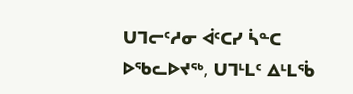ᑌᒣᓕᑦᓱᓂ ᐋᑦᑕᓯ ᓵᓐᑕ ᐅᖃᓚᐅᔪᖅ, ᑌᒣᒻᒪᑦ ᐃᒻᒪᖄ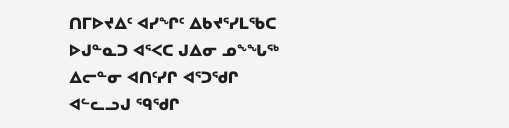ᑎᒥᐅᔪᐃᑦ ᐊᓯᖏᑦ ᐃᑲᔪᕐᓯᒪᖃᑕ ᐅᒍᓐᓇᑐ ᐊᕐᐸᑕ ᒍᐃᓂ ᓄᖕᖓᖅ ᐃᓕᓐᓂ ᐊᑎᑦᓯᒋ ᐊᕐᑐᖁᒋ ᐊᓪᓚᓗᒍ ᙯᖁᒋ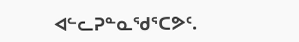ᐊᓪᓚᕈᓐᓇᖁᕐᑕᕗᑦ.